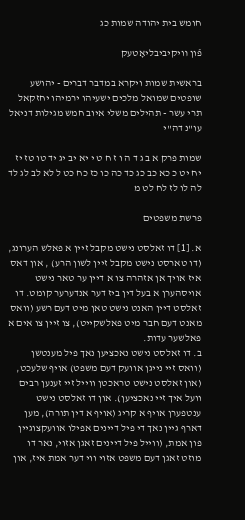חומש בית יהודה שמות כג

פֿון װיקיביבליאָטעק

בראשית שמות ויקרא במדבר דברים - יהושע שופטים שמואל מלכים ישעיהו ירמיהו יחזקאל תרי עשר - תהילים משלי איוב חמש מגילות דניאל עו"נ דה"י

שמות פרק א ב ג ד ה ו ז ח ט י יא יב יג יד טו טז יז יח יט כ כא כב כג כד כה כו כז כח כט ל לא לב לג לד לה לו לז לח לט מ

פרשת משפטים

א. [1] דו זאלסט נישט מקבל זיין א פאלש הערונג, (דו טארסט נישט מקבל זיין לשון הרע) , און דאס איז אויך אן אזהרה צו א דיין ער טאר נישט אויסהערן א בעל דין ביז דער אנדערער קומט. דו זאלסט דיין האנט נישט טאן מיט דעם רשע (וואס מאנט דעם חבר מיט פאלשקייט), צו זיין צו אים א פאלשער עדות.
ב. דו זאלסט נישט נאכציען נאך פיל מענטשן (וואס זיי נייגן אוועק דעם משפט) אויף שלעכט, (און זאלסט נישט טראכטן ווייל זיי זענען רבים וועל איך זיי נאכציען). און דו זאלסט נישט ענטפערן אויף א קריג (אויף א דין תורה), מען דארף גיין נאך די פיל דיינים אפילו אוועקצוגיין פון אמת, (ווייל פיל דיינים זאגן אזוי, נאר דו מוזט זאגן דעם משפט אזוי ווי דער אמת איז, און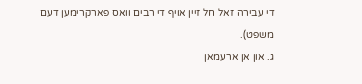די עבירה זאל חל זיין אויף די רבים וואס פארקרימען דעם משפט).
ג. און אן ארעמאן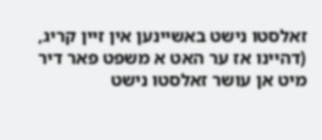זאלסטו נישט באשיינען אין זיין קריג, (דהיינו אז ער האט א משפט פאר דיר מיט אן עושר זאלסטו נישט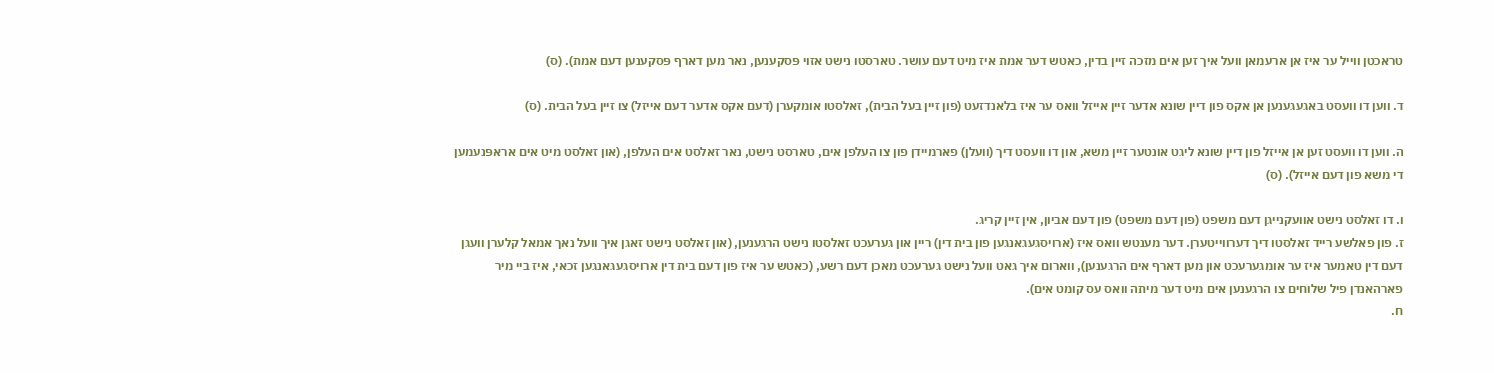טראכטן ווייל ער איז אן ארעמאן וועל איך זען אים מזכה זיין בדין, כאטש דער אמת איז מיט דעם עושר. טארסטו נישט אזוי פּסקענען, נאר מען דארף פּסקענען דעם אמת). (ס)

ד. ווען דו וועסט באגעגענען אן אקס פון דיין שונא אדער זיין אייזל וואס ער איז בלאנדזעט (פון זיין בעל הבית), זאלסטו אומקערן (דעם אקס אדער דעם אייזל) צו זיין בעל הבית. (ס)

ה. ווען דו וועסט זען אן אייזל פון דיין שונא ליגט אונטער זיין משא, און דו וועסט דיך (וועלן) פארמיידן פון צו העלפן אים, טארסט נישט, נאר זאלסט אים העלפן, (און זאלסט מיט אים אראפּנעמען די משא פון דעם אייזל). (ס)

ו. דו זאלסט נישט אוועקנייגן דעם משפט (פון דעם משפט) פון דעם אביון, אין זיין קריג.
ז. פון פאלשע רייד זאלסטו דיך דערווייטערן. דער מענטש וואס איז (ארויסגעגאנגען פון בית דין) ריין און גערעכט זאלסטו נישט הרגענען, (און זאלסט נישט זאגן איך וועל נאך אמאל קלערן וועגן דעם דין טאמער איז ער אומגערעכט און מען דארף אים הרגענען), ווארום איך גאט וועל נישט גערעכט מאכן דעם רשע, (כאטש ער איז פון דעם בית דין ארויסגעגאנגען זכאי, איז ביי מיר פארהאנדן פיל שלוחים צו הרגענען אים מיט דער מיתה וואס עס קומט אים).
ח.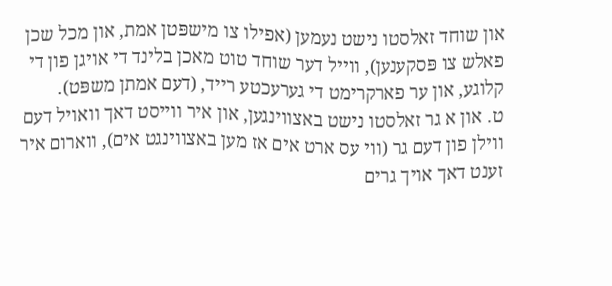און שוחד זאלסטו נישט נעמען (אפילו צו מישפּטן אמת, און מכל שכן פאלש צו פּסקענען), ווייל דער שוחד טוט מאכן בלינד די אויגן פון די קלוגע, און ער פארקרימט די גערעכטע רייד, (דעם אמתן משפּט).
ט. און א גר זאלסטו נישט באצווינגען, און איר ווייסט דאך וואויל דעם ווילן פון דעם גר (ווי עס ארט אים אז מען באצווינגט אים), ווארום איר זענט דאך אויך גרים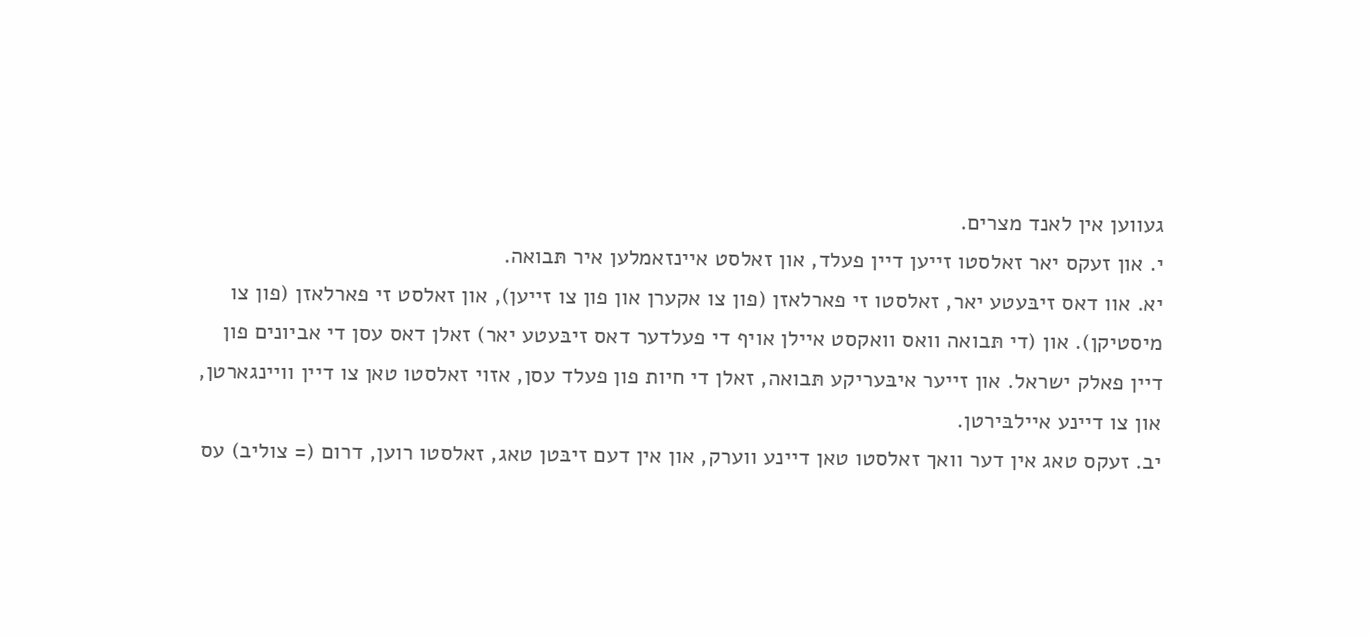געווען אין לאנד מצרים.
י. און זעקס יאר זאלסטו זייען דיין פעלד, און זאלסט איינזאמלען איר תּבואה.
יא. אוו דאס זיבּעטע יאר, זאלסטו זי פארלאזן (פון צו אקערן און פון צו זייען), און זאלסט זי פארלאזן (פון צו מיסטיקן). און (די תּבואה וואס וואקסט איילן אויף די פעלדער דאס זיבּעטע יאר) זאלן דאס עסן די אביונים פון דיין פאלק ישראל. און זייער איבּעריקע תּבואה, זאלן די חיות פון פעלד עסן, אזוי זאלסטו טאן צו דיין וויינגארטן, און צו דיינע איילבּירטן.
יב. זעקס טאג אין דער וואך זאלסטו טאן דיינע ווערק, און אין דעם זיבּטן טאג, זאלסטו רוען, דרום (= צוליב) עס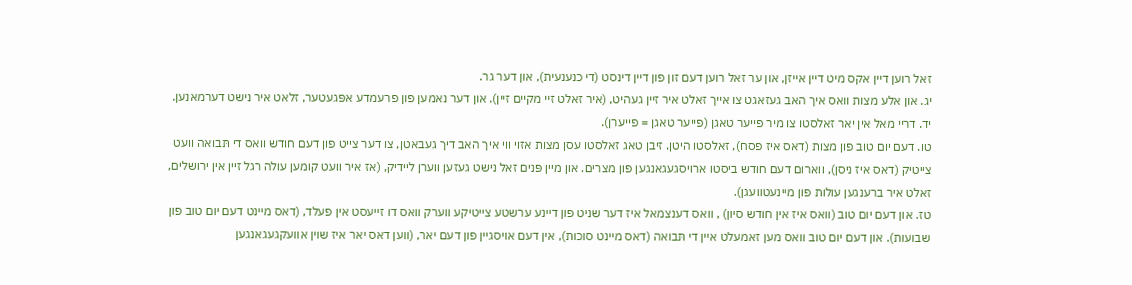זאל רוען דיין אקס מיט דיין אייזן, און ער זאל רוען דעם זון פון דיין דינסט (די כנענעית), און דער גר.
יג. און אלע מצות וואס איך האב געזאגט צו אייך זאלט איר זיין געהיט, (איר זאלט זיי מקיים זיין). און דער נאמען פון פרעמדע אפּגעטער, זלאט איר נישט דערמאנען.
יד. דריי מאל אין יאר זאלסטו צו מיר פייער טאגן (פייער טאגן = פייערן).
טו. דעם יום טוב פון מצות (דאס איז פסח), זאלסטו היטן. זיבן טאג זאלסטו עסן מצות אזוי ווי איך האב דיך געבאטן, צו דער צייט פון דעם חודש וואס די תּבואה וועט צייטיק (דאס איז ניסן), ווארום דעם חודש ביסטו ארויסגעגאנגען פון מצרים. און מיין פּנים זאל נישט געזען ווערן ליידיק, (אז איר וועט קומען עולה רגל זיין אין ירושלים, זאלט איר ברענגען עולות פון מיינעטוועגן).
טז. און דעם יום טוב (וואס איז אין חודש סיון) , וואס דענצמאל איז דער שניט פון דיינע ערשטע צייטיקע ווערק וואס דו זייעסט אין פעלד, (דאס מיינט דעם יום טוב פון שבועות). און דעם יום טוב וואס מען זאמעלט איין די תּבואה (דאס מיינט סוכות), אין דעם אויסגיין פון דעם יאר, (ווען דאס יאר איז שוין אוועקגעגאנגען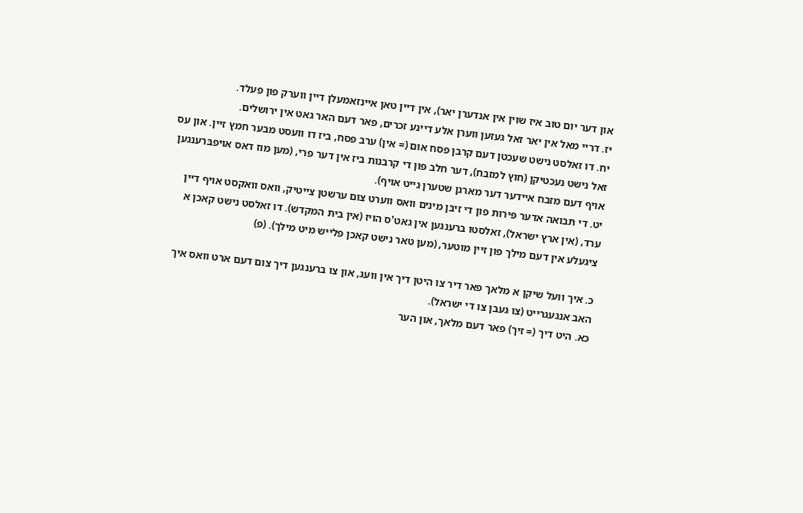און דער יום טוב איז שוין אין אנדערן יאר), אין דיין טאן איינזאמעלן דיין ווערק פון פעלד.
יז. דריי מאל אין יאר זאל געזען ווערן אלע דיינע זכרים, פאר דעם האר גאט אין ירושלים.
יח. דו זאלסט נישט שעכטן דעם קרבן פסח אום (= אין) ערב פסח, ביז דו וועסט מבער חמץ זיין. און עס זאל נישט נעכטיקן (חוץ למזבח), דער חלב פון די קרבנות ביז אין דער פרי, (מען מוז דאס אויפבּרענגען אויף דעם מזבח איידער דער מארגן שטערן גייט אויף).
יט. די תּבואה אדער פּירות פון די זיבּן מינים וואס ווערט צום ערשטן צייטיק, וואס וואקסט אויף דיין ערד, (אין ארץ ישראל), זאלסטו ברענגען אין גאט'ס הויז (אין בית המקדש). דו זאלסט נישט קאכן א ציגעלע אין דעם מילך פון זיין מוטער, (מען טאר נישט קאכן פלייש מיט מילך). (פ)

כ. איך וועל שיקן א מלאך פאר דיר צו היטן דיך אין וועג, און צו ברענגען דיך צום דעם ארט וואס איך האב אנגעגרייט (צו געבן צו די ישראל).
כא. היט דיך (= זיך) פאר דעם מלאך, און הער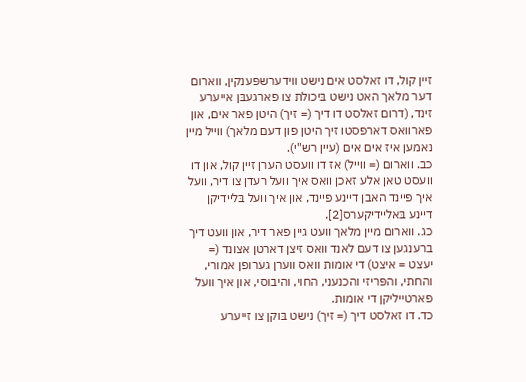זיין קול, דו זאלסט אים נישט ווידערשפּענקין, ווארום דער מלאך האט נישט בּיכולת צו פארגעבּן אייערע זינד, (דרום זאלסט דו דיך (= זיך) היטן פאר אים, און פארוואס דארפסטו זיך היטן פון דעם מלאך) ווייל מיין נאמען איז אים אים (עיין רש"י).
כב. ווארום (= ווייל) אז דו וועסט הערן זיין קול, און דו וועסט טאן אלע זאכן וואס איך וועל רעדן צו דיר, וועל איך פיינד האבן דיינע פיינד, און איך וועל בּליידיקן דיינע בּאליידיקערס[2].
כג. ווארום מיין מלאך וועט גיין פאר דיר, און וועט דיך ברענגען צו דעם לאנד וואס זיצן דארטן אצונד (= יעצט = איצט) די אומות וואס ווערן גערופן אמורי, והחתי, והפּריזי והכנעני, החוי, והיבוסי, און איך וועל פארטייליקן די אומות.
כד. דו זאלסט דיך (= זיך) נישט בּוקן צו זייערע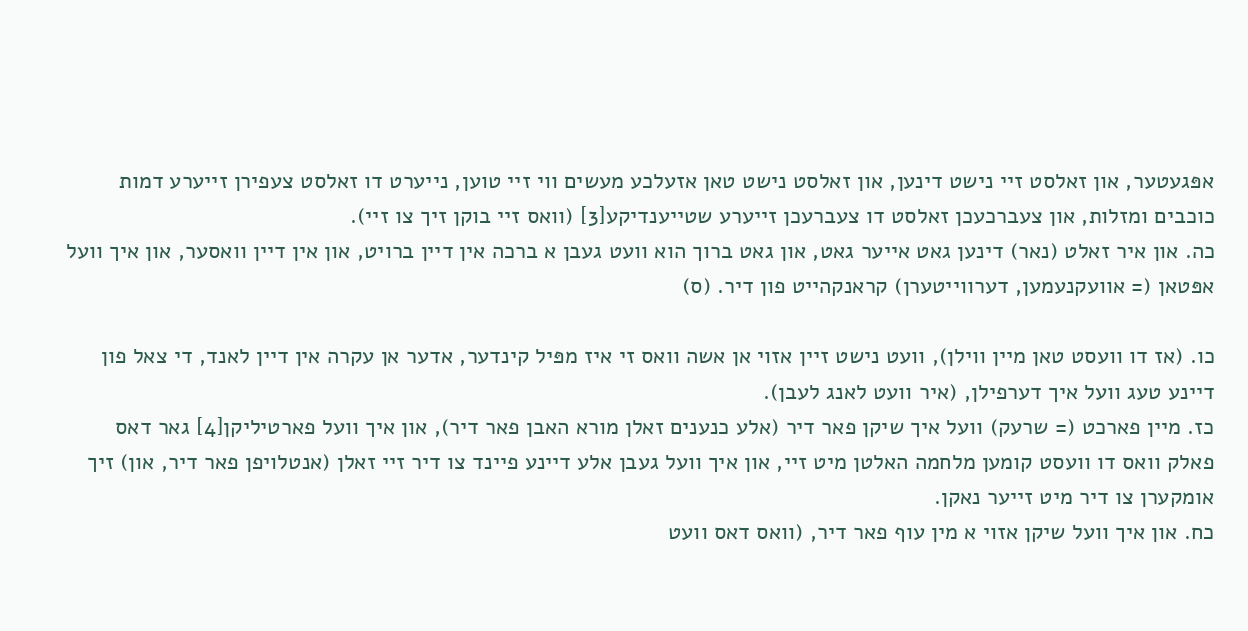אפּגעטער, און זאלסט זיי נישט דינען, און זאלסט נישט טאן אזעלכע מעשים ווי זיי טוען, נייערט דו זאלסט צעפירן זייערע דמות כוכבים ומזלות, און צעברכעכן זאלסט דו צעברעכן זייערע שטייענדיקע[3] (וואס זיי בוקן זיך צו זיי).
כה. און איר זאלט (נאר) דינען גאט אייער גאט, און גאט ברוך הוא וועט געבן א ברכה אין דיין ברויט, און אין דיין וואסער, און איך וועל אפּטאן (= אוועקנעמען, דערווייטערן) קראנקהייט פון דיר. (ס)

כו. (אז דו וועסט טאן מיין ווילן), וועט נישט זיין אזוי אן אשה וואס זי איז מפּיל קינדער, אדער אן עקרה אין דיין לאנד, די צאל פון דיינע טעג וועל איך דערפילן, (איר וועט לאנג לעבן).
כז. מיין פארכט (= שרעק) וועל איך שיקן פאר דיר (אלע כנענים זאלן מורא האבן פאר דיר), און איך וועל פארטיליקן[4] גאר דאס פאלק וואס דו וועסט קומען מלחמה האלטן מיט זיי, און איך וועל געבן אלע דיינע פיינד צו דיר זיי זאלן (אנטלויפן פאר דיר, און) זיך אומקערן צו דיר מיט זייער נאקן.
כח. און איך וועל שיקן אזוי א מין עוף פאר דיר, (וואס דאס וועט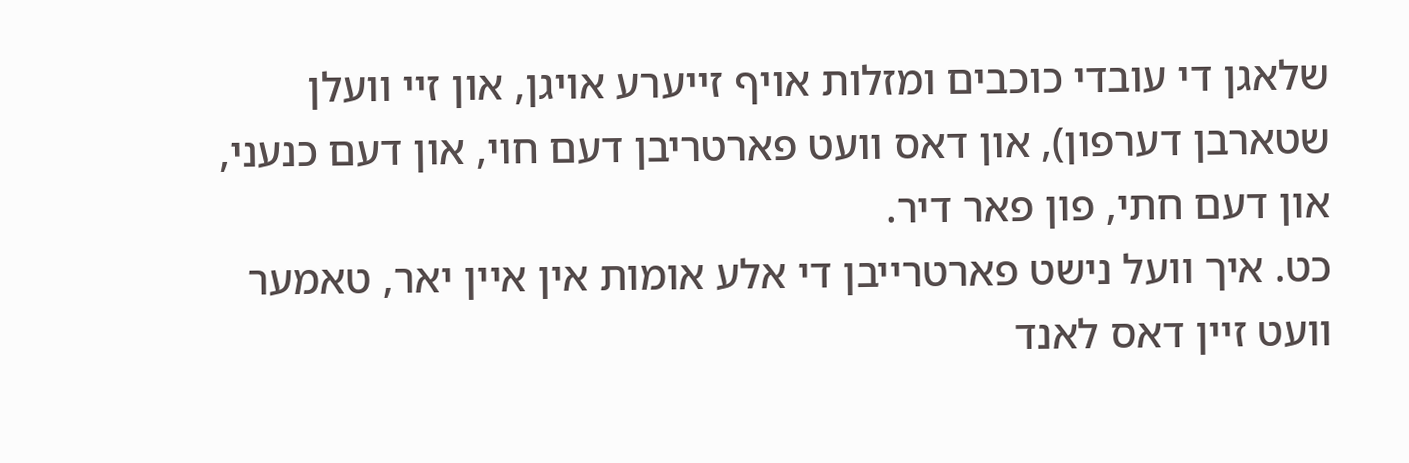שלאגן די עובדי כוכבים ומזלות אויף זייערע אויגן, און זיי וועלן שטארבן דערפון), און דאס וועט פארטריבן דעם חוי, און דעם כנעני, און דעם חתי, פון פאר דיר.
כט. איך וועל נישט פארטרייבן די אלע אומות אין איין יאר, טאמער וועט זיין דאס לאנד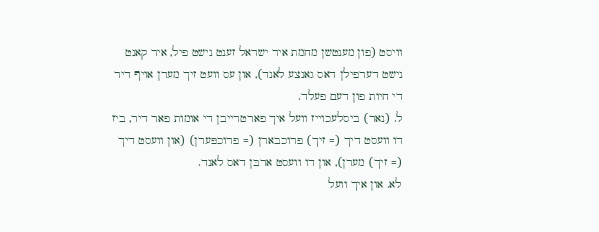וויסט (פון מענטשן מחמת איר ישראל זענט נישט פיל, איר קאנט נישט דערפילן דאס גאנצע לאנד), און עס וועט זיך מערן אויף דיר די חיות פון דעם פעלד.
ל. (נאר) ביסלעכוייז וועל איך פארטרייבן די אומות פאר דיר, ביז דו וועסט דיך (= זיך) פרוכבארן (= פרוכפּערן) (און וועסט דיך (= זיך) מערן), און דו וועסט ארבּן דאס לאנד.
לא. און איך וועל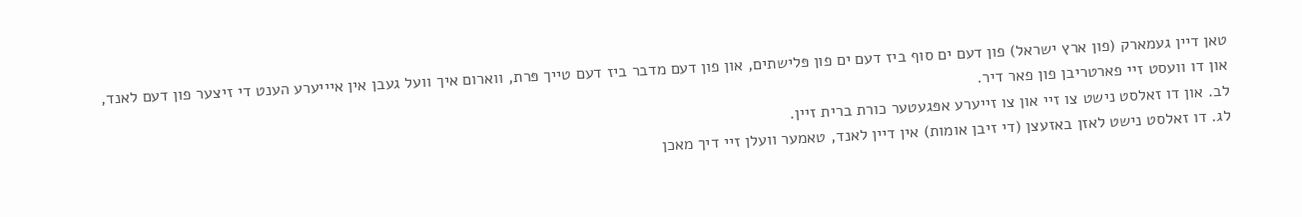טאן דיין געמארק (פון ארץ ישראל) פון דעם ים סוף ביז דעם ים פון פּלישתים, און פון דעם מדבר ביז דעם טייך פּרת, ווארום איך וועל געבן אין איייערע הענט די זיצער פון דעם לאנד, און דו וועסט זיי פארטריבן פון פאר דיר.
לב. און דו זאלסט נישט צו זיי און צו זייערע אפּגעטער כורת ברית זיין.
לג. דו זאלסט נישט לאזן באזעצן (די זיבן אומות) אין דיין לאנד, טאמער וועלן זיי דיך מאכן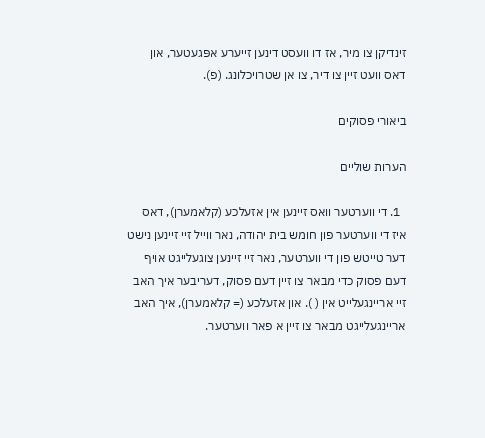זינדיקן צו מיר, אז דו וועסט דינען זייערע אפּגעטער, און דאס וועט זיין צו דיר, צו אן שטרויכלונג. (פ).

ביאורי פסוקים

הערות שוליים

  1. די ווערטער וואס זיינען אין אזעלכע (קלאמערן), דאס איז די ווערטער פון חומש בית יהודה, נאר ווייל זיי זיינען נישט דער טייטש פון די ווערטער, נאר זיי זיינען צוגעלייגט אויף דעם פסוק כדי מבאר צו זיין דעם פסוק, דעריבער איך האב זיי אריינגעלייט אין ( ). און אזעלכע (= קלאמערן), איך האב אריינגעלייגט מבאר צו זיין א פאר ווערטער.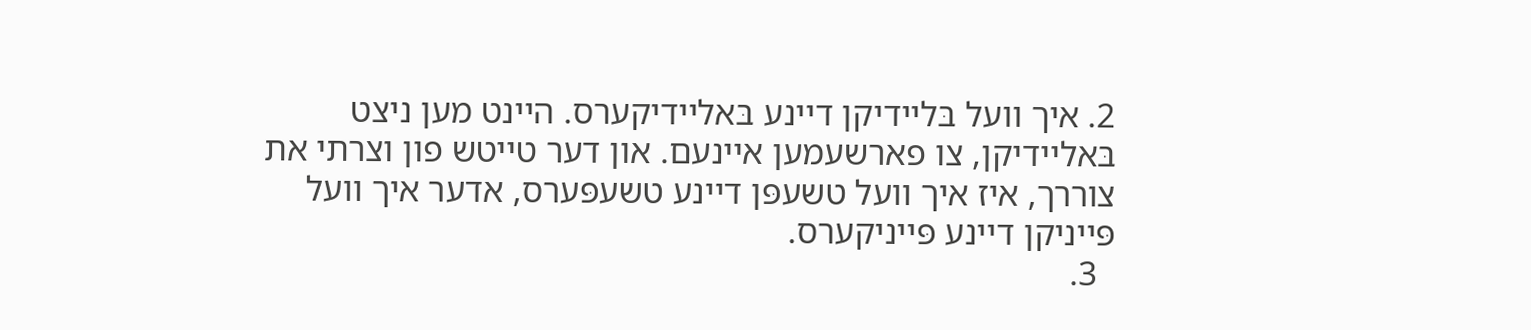2. איך וועל בּליידיקן דיינע בּאליידיקערס. היינט מען ניצט בּאליידיקן, צו פארשעמען איינעם. און דער טייטש פון וצרתי את צוררך, איז איך וועל טשעפּן דיינע טשעפּערס, אדער איך וועל פּייניקן דיינע פּייניקערס.
  3.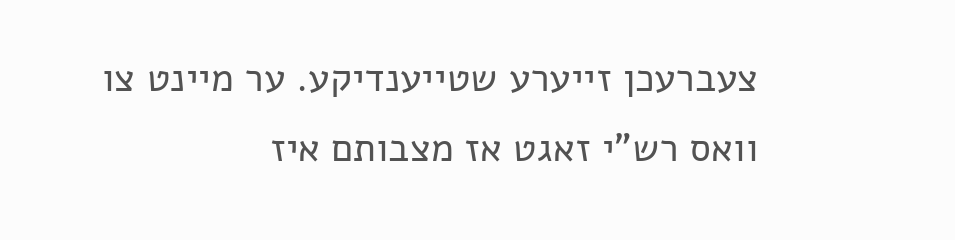צעברעכן זייערע שטייענדיקע. ער מיינט צו וואס רש"י זאגט אז מצבותם איז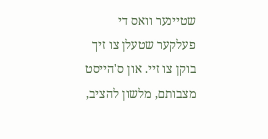שטיינער וואס די פעלקער שטעלן צו זיך בוקן צו זיי. און ס'הייסט מצבותם, מלשון להציב,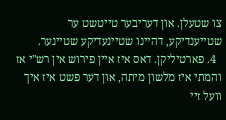צו שטעלן. און דעריבער טייטשט ער שטייענדיקע, דהיינו שטיינעדיקע שטיינער.
  4. פארטיליקן. דאס איז איין פירוש אין רש"י אז והמתי איז מלשון מיתה, און דער פשט איז איך וועל זיי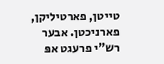טייטן, פארטיליקן, פארניכטן. אבער רש"י פרעגט אפּ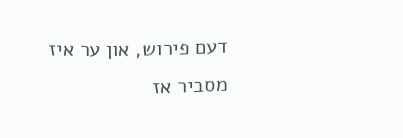דעם פירוש, און ער איז מסביר אז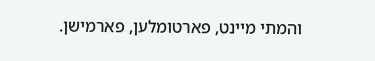והמתי מיינט, פארטומלען, פארמישן.